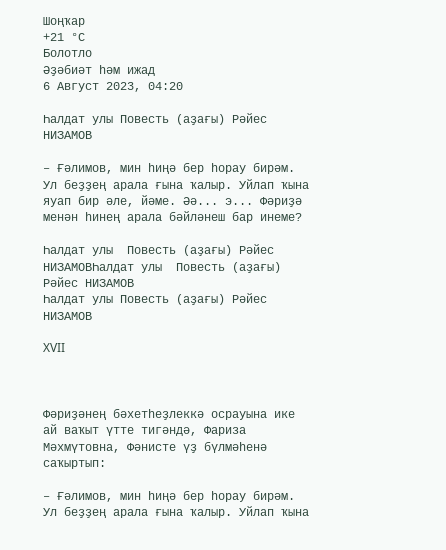Шоңҡар
+21 °С
Болотло
Әҙәбиәт һәм ижад
6 Август 2023, 04:20

Һалдат улы Повесть (аҙағы) Рәйес НИЗАМОВ

– Ғәлимов, мин һиңә бер һорау бирәм. Ул беҙҙең арала ғына ҡалыр. Уйлап ҡына яуап бир әле, йәме. Әә... э... Фәриҙә менән һинең арала бәйләнеш бар инеме?

Һалдат улы  Повесть (аҙағы) Рәйес НИЗАМОВҺалдат улы  Повесть (аҙағы) Рәйес НИЗАМОВ
Һалдат улы Повесть (аҙағы) Рәйес НИЗАМОВ

XVII



Фәриҙәнең бәхетһеҙлеккә осрауына ике ай ваҡыт үтте тигәндә, Фариза Мәхмүтовна, Фәнисте үҙ бүлмәһенә саҡыртып:

– Ғәлимов, мин һиңә бер һорау бирәм. Ул беҙҙең арала ғына ҡалыр. Уйлап ҡына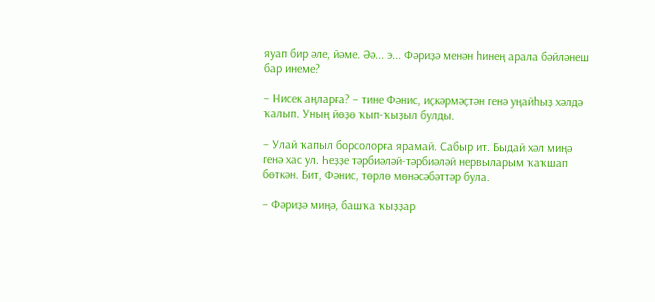яуап бир әле, йәме. Әә... э... Фәриҙә менән һинең арала бәйләнеш бар инеме?

– Нисек аңларға? – тине Фәнис, иҫкәрмәҫтән генә уңайһыҙ хәлдә ҡалып. Уның йөҙө ҡып-ҡыҙыл булды.

– Улай ҡапыл борсолорға ярамай. Сабыр ит. Быдай хәл миңә генә хас ул. Һеҙҙе тәрбиәләй-тәрбиәләй нервыларым ҡаҡшап бөткән. Бит, Фәнис, төрлө мөнәсәбәттәр була.

– Фәриҙә миңә, башҡа ҡыҙҙар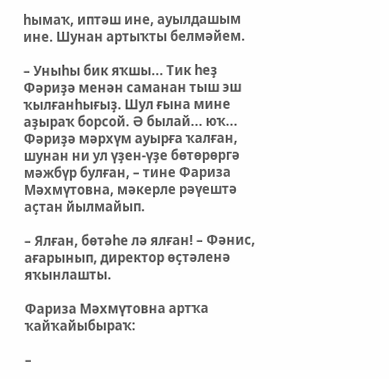һымаҡ, иптәш ине, ауылдашым ине. Шунан артыҡты белмәйем.

– Уныһы бик яҡшы... Тик һеҙ Фәриҙә менән саманан тыш эш ҡылғанһығыҙ. Шул ғына мине аҙыраҡ борсой. Ә былай... юҡ... Фәриҙә мәрхүм ауырға ҡалған, шунан ни ул үҙен-үҙе бөтөрөргә мәжбүр булған, – тине Фариза Мәхмүтовна, мәкерле рәүештә аҫтан йылмайып.

– Ялған, бөтәһе лә ялған! – Фәнис, ағарынып, директор өҫтәленә яҡынлашты.

Фариза Мәхмүтовна артҡа ҡайҡайыбыраҡ:

–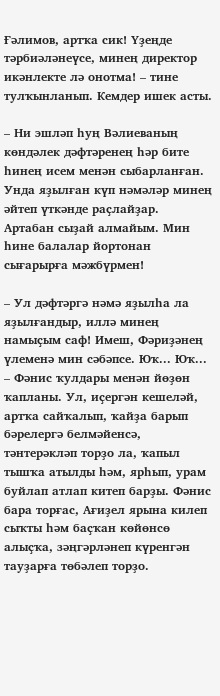Ғәлимов, артҡа сик! Үҙеңде тәрбиәләнеүсе, минең директор икәнлекте лә онотма! – тине тулҡынланып. Кемдер ишек асты.

– Ни эшләп һуң Вәлиеваның көндәлек дәфтәренең һәр бите һинең исем менән сыбарланған. Унда яҙылған күп нәмәләр минең әйтеп үткәнде раҫлайҙар. Артабан сыҙай алмайым. Мин һине балалар йортонан сығарырға мәжбүрмен!

– Ул дәфтәргә нәмә яҙылһа ла яҙылғандыр, иллә минең намыҫым саф! Имеш, Фәриҙәнең үлеменә мин сәбәпсе. Юҡ... Юҡ... – Фәнис ҡулдары менән йөҙөн ҡапланы. Ул, иҫергән кешеләй, артҡа сайҡалып, ҡайҙа барып бәрелергә белмәйенсә, тәнтерәкләп торҙо ла, ҡапыл тышҡа атылды һәм, ярһып, урам буйлап атлап китеп барҙы. Фәнис бара торғас, Ағиҙел ярына килеп сыҡты һәм баҫҡан көйөнсө алыҫҡа, зәңгәрләнеп күренгән тауҙарға төбәлеп торҙо.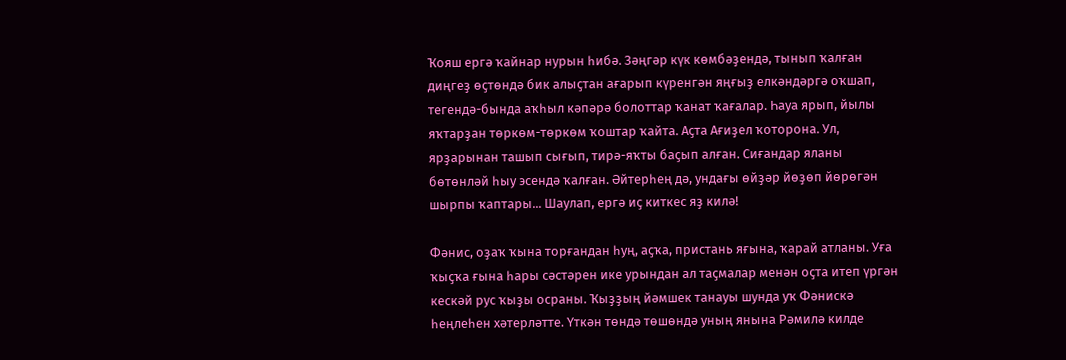Ҡояш ергә ҡайнар нурын һибә. Зәңгәр күк көмбәҙендә, тынып ҡалған диңгеҙ өҫтөндә бик алыҫтан ағарып күренгән яңғыҙ елкәндәргә оҡшап, тегендә-бында аҡһыл кәпәрә болоттар ҡанат ҡағалар. Һауа ярып, йылы яҡтарҙан төркөм-төркөм ҡоштар ҡайта. Аҫта Ағиҙел ҡоторона. Ул, ярҙарынан ташып сығып, тирә-яҡты баҫып алған. Сиғандар яланы бөтөнләй һыу эсендә ҡалған. Әйтерһең дә, ундағы өйҙәр йөҙөп йөрөгән шырпы ҡаптары... Шаулап, ергә иҫ киткес яҙ килә!

Фәнис, оҙаҡ ҡына торғандан һуң, аҫҡа, пристань яғына, ҡарай атланы. Уға ҡыҫҡа ғына һары сәстәрен ике урындан ал таҫмалар менән оҫта итеп үргән кескәй рус ҡыҙы осраны. Ҡыҙҙың йәмшек танауы шунда уҡ Фәнискә һеңлеһен хәтерләтте. Үткән төндә төшөндә уның янына Рәмилә килде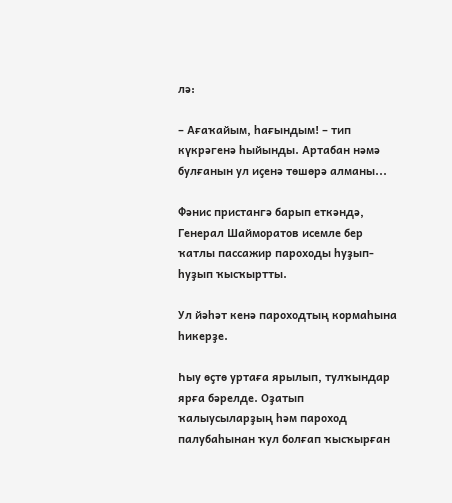лә:

– Ағаҡайым, һағындым! – тип күкрәгенә һыйынды. Артабан нәмә булғанын ул иҫенә төшөрә алманы...

Фәнис пристангә барып еткәндә, Генерал Шайморатов исемле бер ҡатлы пассажир пароходы һуҙып-һуҙып ҡысҡыртты.

Ул йәһәт кенә пароходтың кормаһына һикерҙе.

Һыу өҫтө уртаға ярылып, тулҡындар ярға бәрелде. Оҙатып ҡалыусыларҙың һәм пароход палубаһынан ҡул болғап ҡысҡырған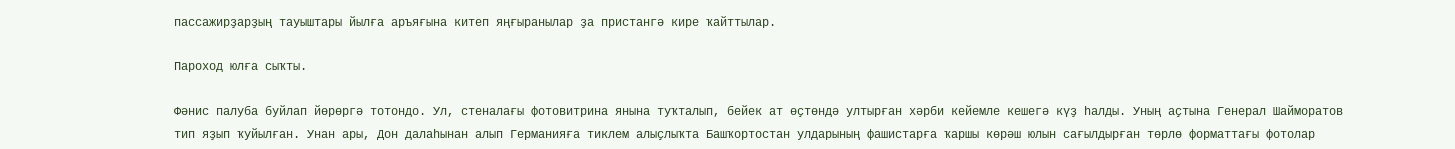пассажирҙарҙың тауыштары йылға аръяғына китеп яңғыранылар ҙа пристангә кире ҡайттылар.

Пароход юлға сыҡты.

Фәнис палуба буйлап йөрөргә тотондо. Ул, стеналағы фотовитрина янына туҡталып, бейек ат өҫтөндә ултырған хәрби кейемле кешегә күҙ һалды. Уның аҫтына Генерал Шайморатов тип яҙып ҡуйылған. Унан ары, Дон далаһынан алып Германияға тиклем алыҫлыҡта Башҡортостан улдарының фашистарға ҡаршы көрәш юлын сағылдырған төрлө форматтағы фотолар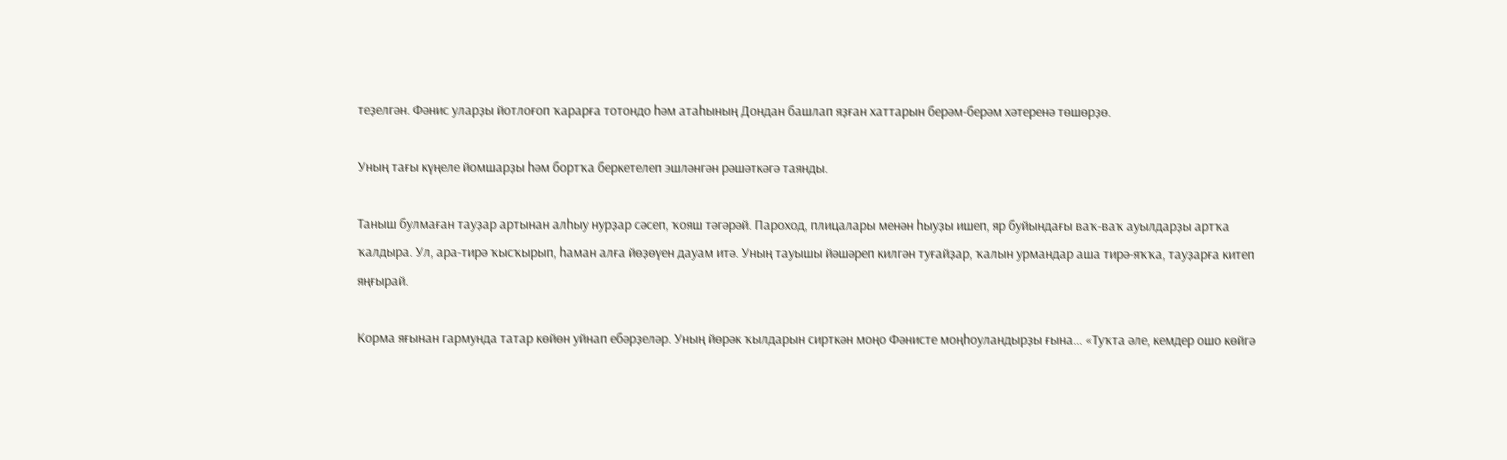теҙелгән. Фәнис уларҙы йотлоғоп ҡарарға тотондо һәм атаһының Дондан башлап яҙған хаттарын берәм-берәм хәтеренә төшөрҙө.

Уның тағы күңеле йомшарҙы һәм бортҡа беркетелеп эшләнгән рәшәткәгә таянды.

Таныш булмаған тауҙар артынан алһыу нурҙар сәсеп, ҡояш тәгәрәй. Пароход, плицалары менән һыуҙы ишеп, яр буйындағы ваҡ-ваҡ ауылдарҙы артҡа ҡалдыра. Ул, ара-тирә ҡысҡырып, һаман алға йөҙөүен дауам итә. Уның тауышы йәшәреп килгән туғайҙар, ҡалын урмандар аша тирә-яҡҡа, тауҙарға китеп яңғырай.

Корма яғынан гармунда татар көйөн уйнап ебәрҙеләр. Уның йөрәк ҡылдарын сирткән моңо Фәнисте моңһоуландырҙы ғына... «Туҡта әле, кемдер ошо көйгә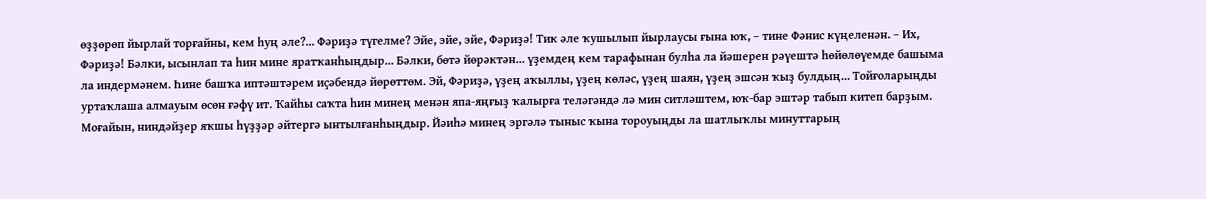өҙҙөрөп йырлай торғайны, кем һуң әле?... Фәриҙә түгелме? Эйе, эйе, эйе, Фәриҙә! Тик әле ҡушылып йырлаусы ғына юҡ, – тине Фәнис күңеленән. – Их, Фәриҙә! Бәлки, ысынлап та һин мине яратҡанһыңдыр... Бәлки, бөтә йөрәктән... үҙемдең кем тарафынан булһа ла йәшерен рәүештә һөйөлөүемде башыма ла индермәнем. Һине башҡа иптәштәрем иҫәбендә йөрөттөм. Эй, Фәриҙә, үҙең аҡыллы, үҙең көләс, үҙең шаян, үҙең эшсән ҡыҙ булдың... Тойғоларыңды уртаҡлаша алмауым өсөн ғәфү ит. Ҡайһы саҡта һин минең менән япа-яңғыҙ ҡалырға теләгәндә лә мин ситләштем, юҡ-бар эштәр табып китеп барҙым. Моғайын, ниндәйҙер яҡшы һүҙҙәр әйтергә ынтылғанһыңдыр. Йәиһә минең эргәлә тыныс ҡына тороуыңды ла шатлыҡлы минуттарың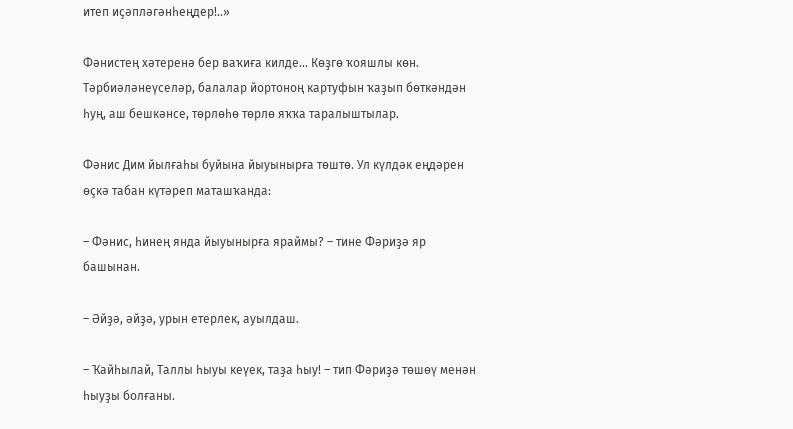итеп иҫәпләгәнһеңдер!..»

Фәнистең хәтеренә бер ваҡиға килде... Көҙгө ҡояшлы көн. Тәрбиәләнеүселәр, балалар йортоноң картуфын ҡаҙып бөткәндән һуң, аш бешкәнсе, төрлөһө төрлө яҡҡа таралыштылар.

Фәнис Дим йылғаһы буйына йыуынырға төштө. Ул күлдәк еңдәрен өҫкә табан күтәреп маташҡанда:

– Фәнис, һинең янда йыуынырға яраймы? – тине Фәриҙә яр башынан.

– Әйҙә, әйҙә, урын етерлек, ауылдаш.

– Ҡайһылай, Таллы һыуы кеүек, таҙа һыу! – тип Фәриҙә төшөү менән һыуҙы болғаны.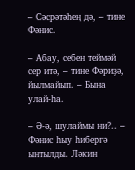– Сәсрәтәһең дә, – тине Фәнис.

– Абау, себен теймәй сер итә, – тине Фәриҙә, йылмайып. – Бына улай-һа.

– Ә-ә, шулаймы ни?.. – Фәнис һыу һибергә ынтылды. Ләкин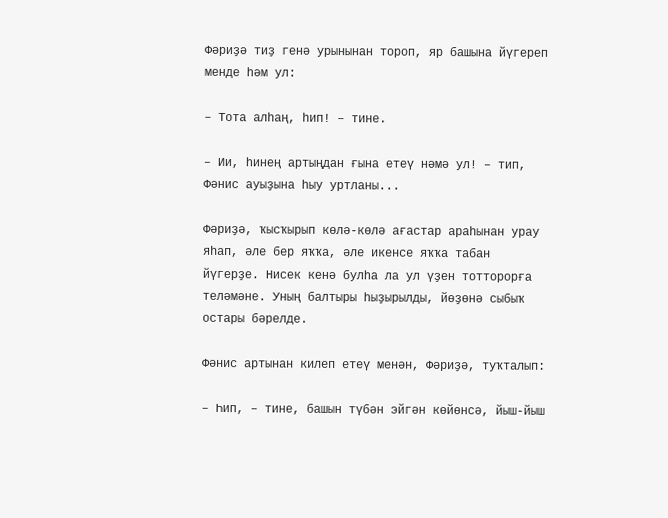Фәриҙә тиҙ генә урынынан тороп, яр башына йүгереп менде һәм ул:

– Тота алһаң, һип! – тине.

– Ии, һинең артыңдан ғына етеү нәмә ул! – тип, Фәнис ауыҙына һыу уртланы...

Фәриҙә, ҡысҡырып көлә-көлә ағастар араһынан урау яһап, әле бер яҡҡа, әле икенсе яҡҡа табан йүгерҙе. Нисек кенә булһа ла ул үҙен тотторорға теләмәне. Уның балтыры һыҙырылды, йөҙөнә сыбыҡ остары бәрелде.

Фәнис артынан килеп етеү менән, Фәриҙә, туҡталып:

– Һип, – тине, башын түбән эйгән көйөнсә, йыш-йыш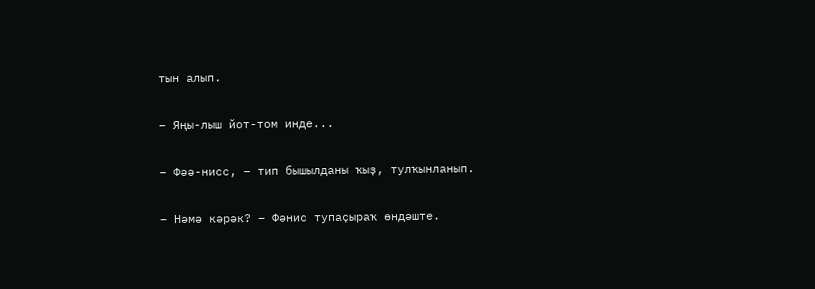тын алып.

– Яңы-лыш йот-том инде...

– Фәә-нисс, – тип бышылданы ҡыҙ, тулҡынланып.

– Нәмә кәрәк? – Фәнис тупаҫыраҡ өндәште.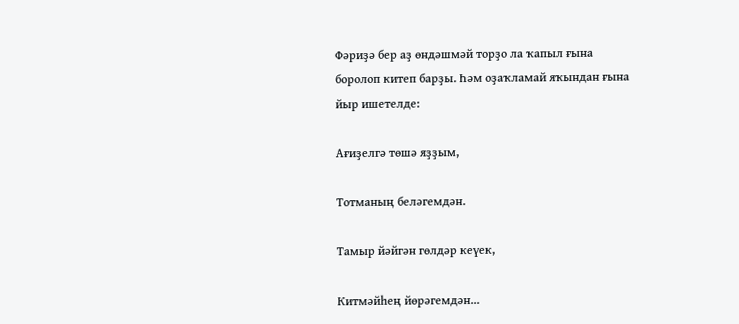Фәриҙә бер аҙ өндәшмәй торҙо ла ҡапыл ғына боролоп китеп барҙы. Һәм оҙаҡламай яҡындан ғына йыр ишетелде:

Ағиҙелгә төшә яҙҙым,

Тотманың беләгемдән.

Тамыр йәйгән гөлдәр кеүек,

Китмәйһең йөрәгемдән...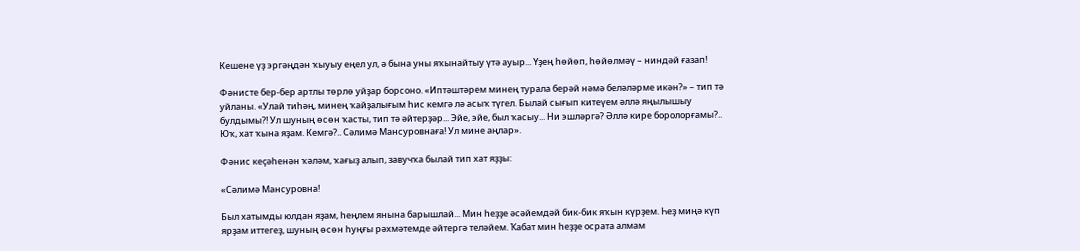Кешене үҙ эргәңдән ҡыуыу еңел ул, ә бына уны яҡынайтыу үтә ауыр... Үҙең һөйөп, һөйөлмәү – ниндәй ғазап!

Фәнисте бер-бер артлы төрлө уйҙар борсоно. «Иптәштәрем минең турала берәй нәмә беләләрме икән?» – тип тә уйланы. «Улай тиһәң, минең ҡайҙалығым һис кемгә лә асыҡ түгел. Былай сығып китеүем әллә яңылышыу булдымы?! Ул шуның өсөн ҡасты, тип тә әйтерҙәр... Эйе, эйе, был ҡасыу... Ни эшләргә? Әллә кире боролорғамы?.. Юҡ, хат ҡына яҙам. Кемгә?.. Сәлимә Мансуровнаға! Ул мине аңлар».

Фәнис кеҫәһенән ҡәләм, ҡағыҙ алып, завучҡа былай тип хат яҙҙы:

«Сәлимә Мансуровна!

Был хатымды юлдан яҙам, һеңлем янына барышлай... Мин һеҙҙе әсәйемдәй бик-бик яҡын күрҙем. Һеҙ миңә күп ярҙам иттегеҙ, шуның өсөн һуңғы рәхмәтемде әйтергә теләйем. Ҡабат мин һеҙҙе осрата алмам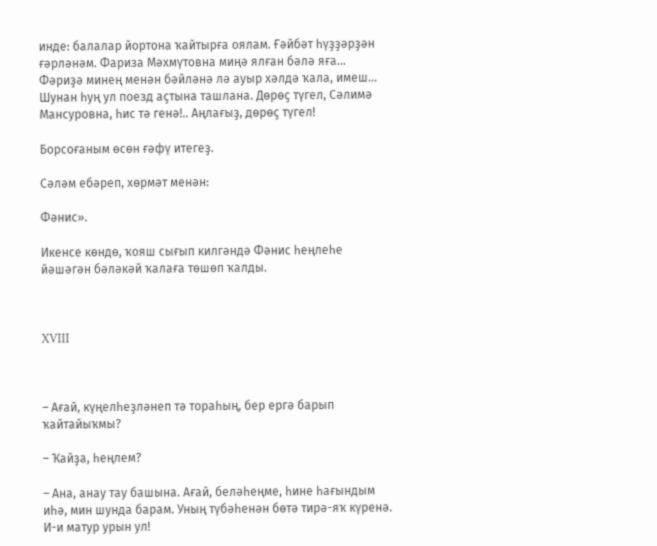инде: балалар йортона ҡайтырға оялам. Ғәйбәт һүҙҙәрҙән ғәрләнәм. Фариза Мәхмүтовна миңә ялған бәлә яға... Фәриҙә минең менән бәйләнә лә ауыр хәлдә ҡала, имеш... Шунан һуң ул поезд аҫтына ташлана. Дөрөҫ түгел, Сәлимә Мансуровна, һис тә генә!.. Аңлағыҙ, дөрөҫ түгел!

Борсоғаным өсөн ғәфү итегеҙ.

Сәләм ебәреп, хөрмәт менән:

Фәнис».

Икенсе көндө, ҡояш сығып килгәндә Фәнис һеңлеһе йәшәгән бәләкәй ҡалаға төшөп ҡалды.



XVIII



– Ағай, күңелһеҙләнеп тә тораһың, бер ергә барып ҡайтайыҡмы?

– Ҡайҙа, һеңлем?

– Ана, анау тау башына. Ағай, беләһеңме, һине һағындым иһә, мин шунда барам. Уның түбәһенән бөтә тирә-яҡ күренә. И-и матур урын ул!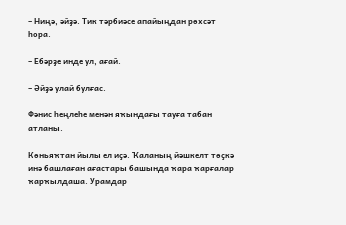– Ниңә, әйҙә. Тик тәрбиәсе апайыңдан рөхсәт һора.

– Ебәрҙе инде ул, ағай.

– Әйҙә улай булғас.

Фәнис һеңлеһе менән яҡындағы тауға табан атланы.

Көньяҡтан йылы ел иҫә. Ҡаланың йәшкелт төҫкә инә башлаған ағастары башында ҡара ҡарғалар ҡарҡылдаша. Урамдар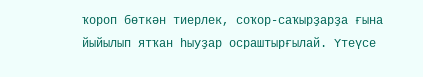ҡороп бөткән тиерлек, соҡор-саҡырҙарҙа ғына йыйылып ятҡан һыуҙар осраштырғылай. Үтеүсе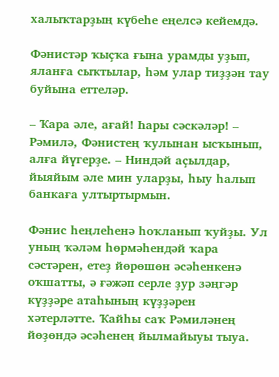халыҡтарҙың күбеһе еңелсә кейемдә.

Фәнистәр ҡыҫҡа ғына урамды уҙып, яланға сыҡтылар, һәм улар тиҙҙән тау буйына еттеләр.

– Ҡара әле, ағай! Һары сәскәләр! – Рәмилә, Фәнистең ҡулынан ысҡынып, алға йүгерҙе. – Ниндәй аҫылдар, йыяйым әле мин уларҙы, һыу һалып банкаға ултыртырмын.

Фәнис һеңлеһенә һоҡланып ҡуйҙы. Ул уның ҡәләм һөрмәһендәй ҡара сәстәрен, етеҙ йөрөшөн әсәһенкенә оҡшатты, ә ғәжәп серле ҙур зәңгәр күҙҙәре атаһының күҙҙәрен хәтерләтте. Ҡайһы саҡ Рәмиләнең йөҙөндә әсәһенең йылмайыуы тыуа.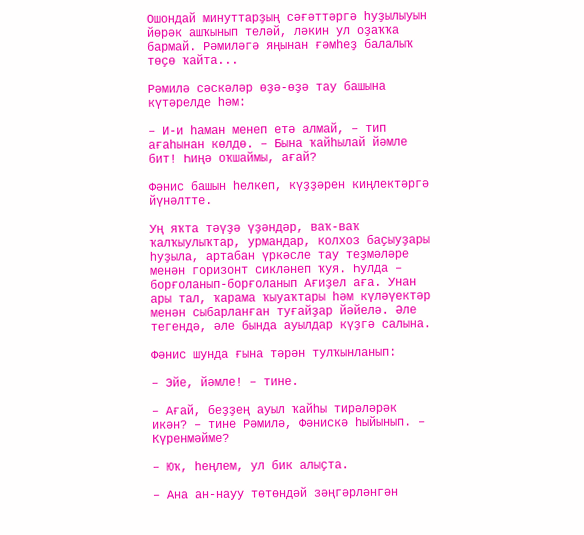Ошондай минуттарҙың сәғәттәргә һуҙылыуын йөрәк ашҡынып теләй, ләкин ул оҙаҡҡа бармай. Рәмиләгә яңынан ғәмһеҙ балалыҡ төҫө ҡайта...

Рәмилә сәскәләр өҙә-өҙә тау башына күтәрелде һәм:

– И-и һаман менеп етә алмай, – тип ағаһынан көлдө. – Бына ҡайһылай йәмле бит! Һиңә оҡшаймы, ағай?

Фәнис башын һелкеп, күҙҙәрен киңлектәргә йүнәлтте.

Уң яҡта тәүҙә үҙәндәр, ваҡ-ваҡ ҡалҡыулыҡтар, урмандар, колхоз баҫыуҙары һуҙыла, артабан үркәсле тау теҙмәләре менән горизонт сикләнеп ҡуя. Һулда – борғоланып-борғоланып Ағиҙел аға. Унан ары тал, ҡарама ҡыуаҡтары һәм күләүектәр менән сыбарланған туғайҙар йәйелә. Әле тегендә, әле бында ауылдар күҙгә салына.

Фәнис шунда ғына тәрән тулҡынланып:

– Эйе, йәмле! – тине.

– Ағай, беҙҙең ауыл ҡайһы тирәләрәк икән? – тине Рәмилә, Фәнискә һыйынып. – Күренмәйме?

– Юҡ, һеңлем, ул бик алыҫта.

– Ана ан-науу төтөндәй зәңгәрләнгән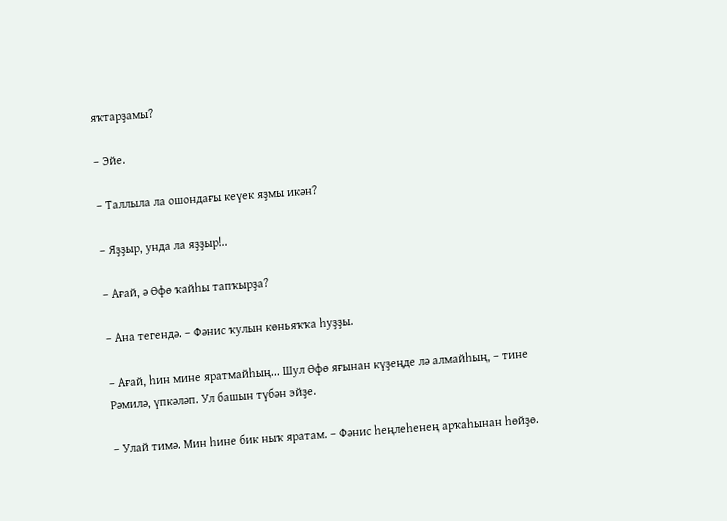яҡтарҙамы?

– Эйе.

– Таллыла ла ошондағы кеүек яҙмы икән?

– Яҙҙыр, унда ла яҙҙыр!..

– Ағай, ә Өфө ҡайһы тапҡырҙа?

– Ана тегендә. – Фәнис ҡулын көньяҡҡа һуҙҙы.

– Ағай, һин мине яратмайһың... Шул Өфө яғынан күҙеңде лә алмайһың, – тине Рәмилә, үпкәләп. Ул башын түбән эйҙе.

– Улай тимә. Мин һине бик ныҡ яратам. – Фәнис һеңлеһенең арҡаһынан һөйҙө.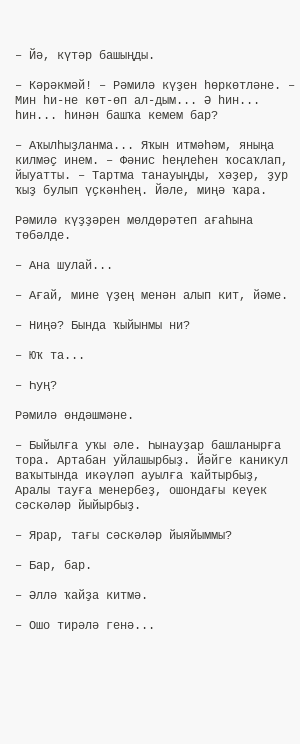– Йә, күтәр башыңды.

– Кәрәкмәй! – Рәмилә күҙен һөркөтләне. – Мин һи-не көт-өп ал-дым... Ә һин... һин... һинән башҡа кемем бар?

– Аҡылһыҙланма... Яҡын итмәһәм, яныңа килмәҫ инем. – Фәнис һеңлеһен ҡосаҡлап, йыуатты. – Тартма танауыңды, хәҙер, ҙур ҡыҙ булып үҫкәнһең. Йәле, миңә ҡара.

Рәмилә күҙҙәрен мөлдөрәтеп ағаһына төбәлде.

– Ана шулай...

– Ағай, мине үҙең менән алып кит, йәме.

– Ниңә? Бында ҡыйынмы ни?

– Юҡ та...

– Һуң?

Рәмилә өндәшмәне.

– Быйылға уҡы әле. Һынауҙар башланырға тора. Артабан уйлашырбыҙ. Йәйге каникул ваҡытында икәүләп ауылға ҡайтырбыҙ, Аралы тауға менербеҙ, ошондағы кеүек сәскәләр йыйырбыҙ.

– Ярар, тағы сәскәләр йыяйыммы?

– Бар, бар.

– Әллә ҡайҙа китмә.

– Ошо тирәлә генә...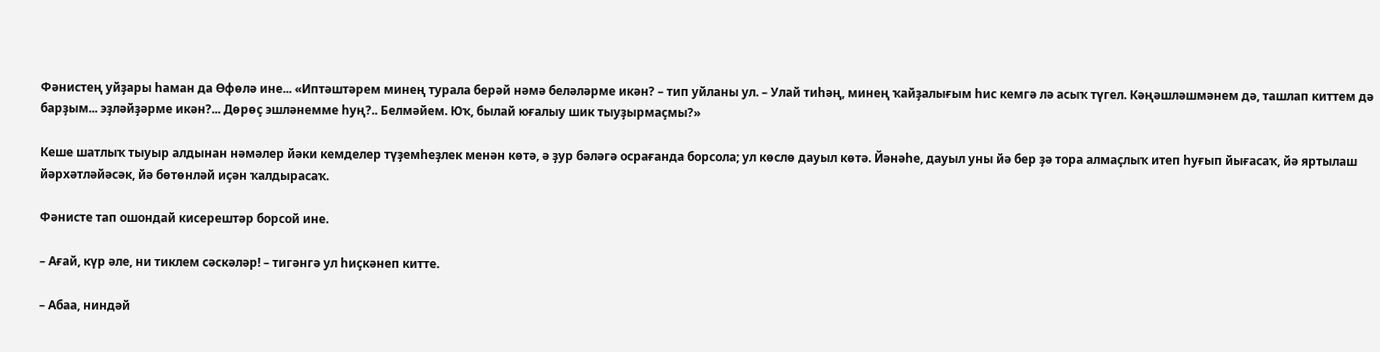Фәнистең уйҙары һаман да Өфөлә ине... «Иптәштәрем минең турала берәй нәмә беләләрме икән? – тип уйланы ул. – Улай тиһәң, минең ҡайҙалығым һис кемгә лә асыҡ түгел. Кәңәшләшмәнем дә, ташлап киттем дә барҙым... эҙләйҙәрме икән?... Дөрөҫ эшләнемме һуң?.. Белмәйем. Юҡ, былай юғалыу шик тыуҙырмаҫмы?»

Кеше шатлыҡ тыуыр алдынан нәмәлер йәки кемделер түҙемһеҙлек менән көтә, ә ҙур бәләгә осрағанда борсола; ул көслө дауыл көтә. Йәнәһе, дауыл уны йә бер ҙә тора алмаҫлыҡ итеп һуғып йығасаҡ, йә яртылаш йәрхәтләйәсәк, йә бөтөнләй иҫән ҡалдырасаҡ.

Фәнисте тап ошондай кисерештәр борсой ине.

– Ағай, күр әле, ни тиклем сәскәләр! – тигәнгә ул һиҫкәнеп китте.

– Абаа, ниндәй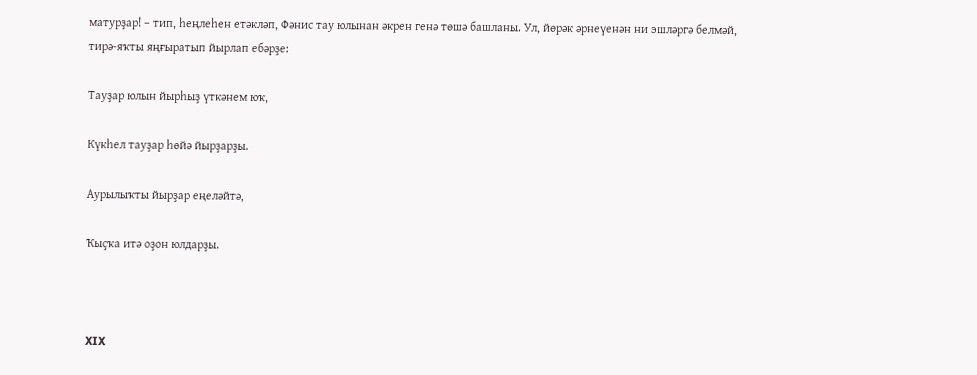матурҙар! – тип, һеңлеһен етәкләп, Фәнис тау юлынан әкрен генә төшә башланы. Ул, йөрәк әрнеүенән ни эшләргә белмәй, тирә-яҡты яңғыратып йырлап ебәрҙе:

Тауҙар юлын йырһыҙ үткәнем юҡ,

Күкһел тауҙар һөйә йырҙарҙы.

Аурылыҡты йырҙар еңеләйтә,

Ҡыҫҡа итә оҙон юлдарҙы.



XIX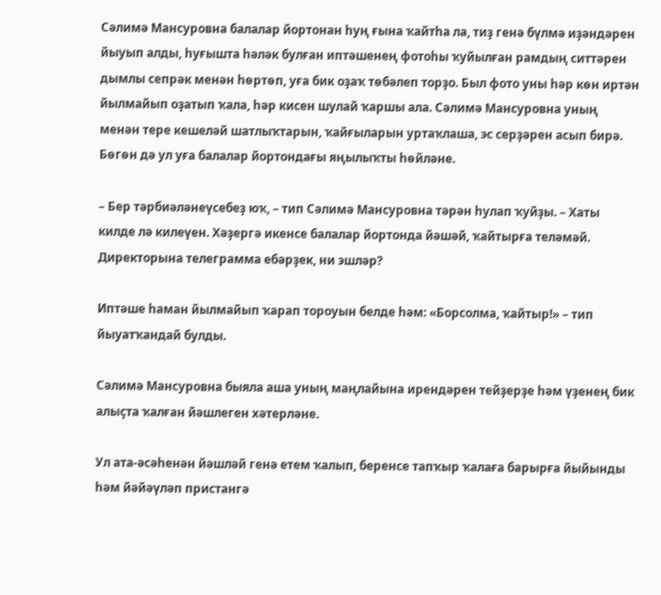Сәлимә Мансуровна балалар йортонан һуң ғына ҡайтһа ла, тиҙ генә бүлмә иҙәндәрен йыуып алды, һуғышта һәләк булған иптәшенең фотоһы ҡуйылған рамдың ситтәрен дымлы сепрәк менән һөртөп, уға бик оҙаҡ төбәлеп торҙо. Был фото уны һәр көн иртән йылмайып оҙатып ҡала, һәр кисен шулай ҡаршы ала. Сәлимә Мансуровна уның менән тере кешеләй шатлыҡтарын, ҡайғыларын уртаҡлаша, эс серҙәрен асып бирә. Бөгөн дә ул уға балалар йортондағы яңылыҡты һөйләне.

– Бер тәрбиәләнеүсебеҙ юҡ, – тип Сәлимә Мансуровна тәрән һулап ҡуйҙы. – Хаты килде лә килеүен. Хәҙергә икенсе балалар йортонда йәшәй, ҡайтырға теләмәй. Директорына телеграмма ебәрҙек, ни эшләр?

Иптәше һаман йылмайып ҡарап тороуын белде һәм: «Борсолма, ҡайтыр!» – тип йыуатҡандай булды.

Сәлимә Мансуровна быяла аша уның маңлайына ирендәрен тейҙерҙе һәм үҙенең бик алыҫта ҡалған йәшлеген хәтерләне.

Ул ата-әсәһенән йәшләй генә етем ҡалып, беренсе тапҡыр ҡалаға барырға йыйынды һәм йәйәүләп пристангә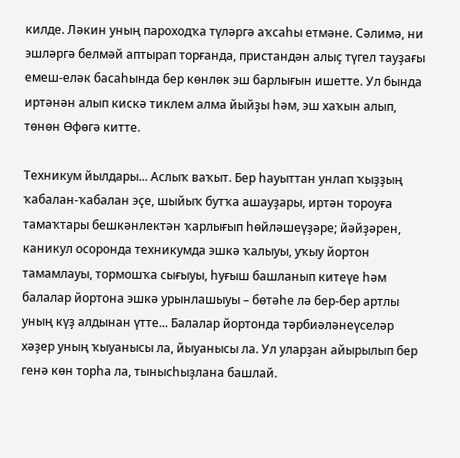килде. Ләкин уның пароходҡа түләргә аҡсаһы етмәне. Сәлимә, ни эшләргә белмәй аптырап торғанда, пристандән алыҫ түгел тауҙағы емеш-еләк басаһында бер көнлөк эш барлығын ишетте. Ул бында иртәнән алып кискә тиклем алма йыйҙы һәм, эш хаҡын алып, төнөн Өфөгә китте.

Техникум йылдары... Аслыҡ ваҡыт. Бер һауыттан унлап ҡыҙҙың ҡабалан-ҡабалан эҫе, шыйыҡ бутҡа ашауҙары, иртән тороуға тамаҡтары бешкәнлектән ҡарлығып һөйләшеүҙәре; йәйҙәрен, каникул осоронда техникумда эшкә ҡалыуы, уҡыу йортон тамамлауы, тормошҡа сығыуы, һуғыш башланып китеүе һәм балалар йортона эшкә урынлашыуы – бөтәһе лә бер-бер артлы уның күҙ алдынан үтте... Балалар йортонда тәрбиәләнеүселәр хәҙер уның ҡыуанысы ла, йыуанысы ла. Ул уларҙан айырылып бер генә көн торһа ла, тынысһыҙлана башлай.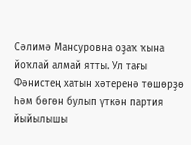Сәлимә Мансуровна оҙаҡ ҡына йоҡлай алмай ятты. Ул тағы Фәнистең хатын хәтеренә төшөрҙө һәм бөгөн булып үткән партия йыйылышы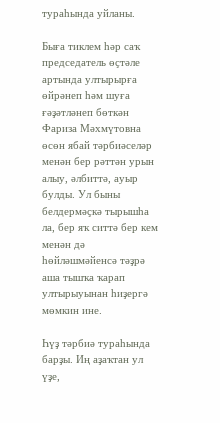тураһында уйланы.

Быға тиклем һәр саҡ председатель өҫтәле артында ултырырға өйрәнеп һәм шуға ғәҙәтләнеп бөткән Фариза Мәхмүтовна өсөн ябай тәрбиәселәр менән бер рәттән урын алыу, әлбиттә, ауыр булды. Ул быны белдермәҫкә тырышһа ла, бер яҡ ситтә бер кем менән дә һөйләшмәйенсә тәҙрә аша тышҡа ҡарап ултырыуынан һиҙергә мөмкин ине.

Һүҙ тәрбиә тураһында барҙы. Иң аҙаҡтан ул үҙе,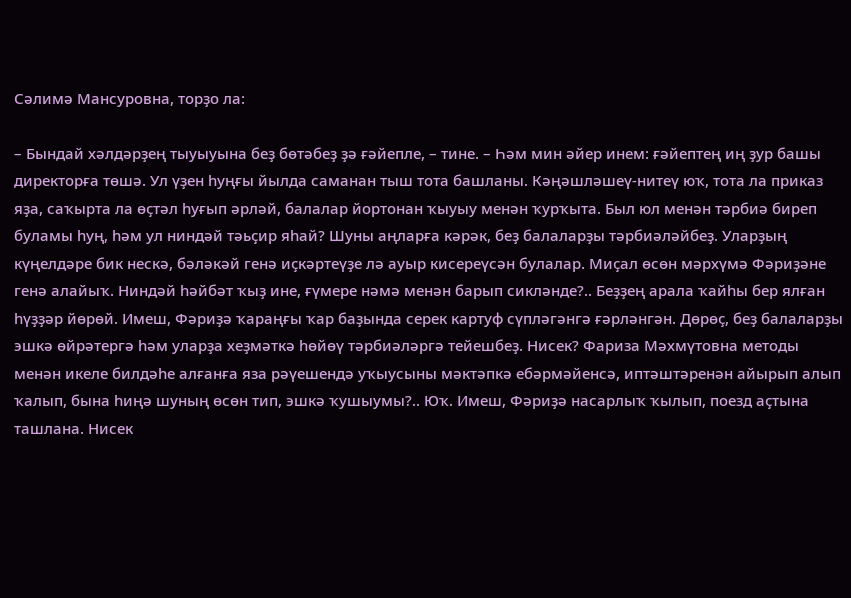Сәлимә Мансуровна, торҙо ла:

– Бындай хәлдәрҙең тыуыуына беҙ бөтәбеҙ ҙә ғәйепле, – тине. – Һәм мин әйер инем: ғәйептең иң ҙур башы директорға төшә. Ул үҙен һуңғы йылда саманан тыш тота башланы. Кәңәшләшеү-нитеү юҡ, тота ла приказ яҙа, саҡырта ла өҫтәл һуғып әрләй, балалар йортонан ҡыуыу менән ҡурҡыта. Был юл менән тәрбиә биреп буламы һуң, һәм ул ниндәй тәьҫир яһай? Шуны аңларға кәрәк, беҙ балаларҙы тәрбиәләйбеҙ. Уларҙың күңелдәре бик нескә, бәләкәй генә иҫкәртеүҙе лә ауыр кисереүсән булалар. Миҫал өсөн мәрхүмә Фәриҙәне генә алайыҡ. Ниндәй һәйбәт ҡыҙ ине, ғүмере нәмә менән барып сикләнде?.. Беҙҙең арала ҡайһы бер ялған һүҙҙәр йөрөй. Имеш, Фәриҙә ҡараңғы ҡар баҙында серек картуф сүпләгәнгә ғәрләнгән. Дөрөҫ, беҙ балаларҙы эшкә өйрәтергә һәм уларҙа хеҙмәткә һөйөү тәрбиәләргә тейешбеҙ. Нисек? Фариза Мәхмүтовна методы менән икеле билдәһе алғанға яза рәүешендә уҡыусыны мәктәпкә ебәрмәйенсә, иптәштәренән айырып алып ҡалып, бына һиңә шуның өсөн тип, эшкә ҡушыумы?.. Юҡ. Имеш, Фәриҙә насарлыҡ ҡылып, поезд аҫтына ташлана. Нисек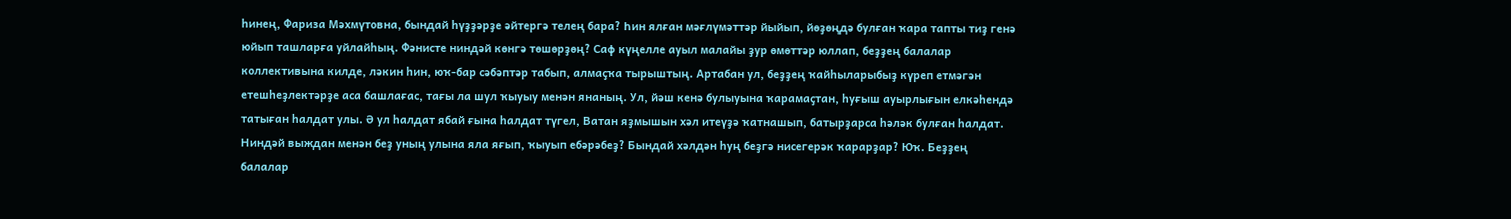һинең, Фариза Мәхмүтовна, бындай һүҙҙәрҙе әйтергә телең бара? Һин ялған мәғлүмәттәр йыйып, йөҙөңдә булған ҡара тапты тиҙ генә юйып ташларға уйлайһың. Фәнисте ниндәй көнгә төшөрҙөң? Саф күңелле ауыл малайы ҙур өмөттәр юллап, беҙҙең балалар коллективына килде, ләкин һин, юҡ-бар сәбәптәр табып, алмаҫҡа тырыштың. Артабан ул, беҙҙең ҡайһыларыбыҙ күреп етмәгән етешһеҙлектәрҙе аса башлағас, тағы ла шул ҡыуыу менән янаның. Ул, йәш кенә булыуына ҡарамаҫтан, һуғыш ауырлығын елкәһендә татыған һалдат улы. Ә ул һалдат ябай ғына һалдат түгел, Ватан яҙмышын хәл итеүҙә ҡатнашып, батырҙарса һәләк булған һалдат. Ниндәй выждан менән беҙ уның улына яла яғып, ҡыуып ебәрәбеҙ? Бындай хәлдән һуң беҙгә нисегерәк ҡарарҙар? Юҡ. Беҙҙең балалар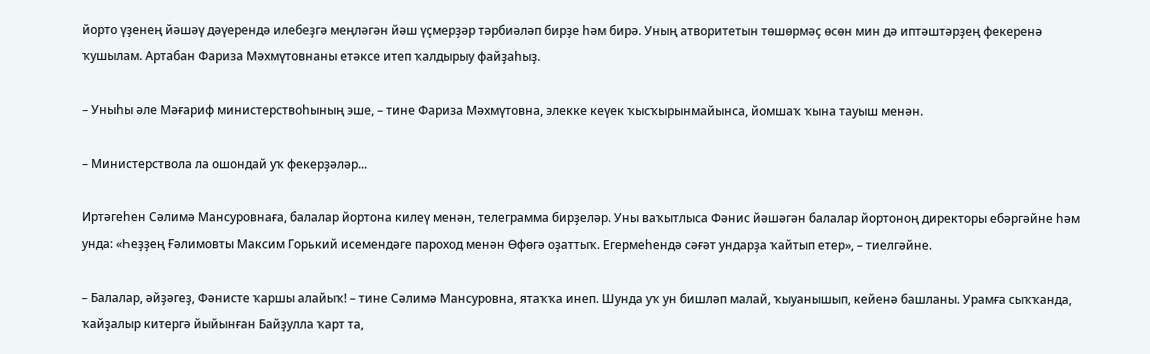йорто үҙенең йәшәү дәүерендә илебеҙгә меңләгән йәш үҫмерҙәр тәрбиәләп бирҙе һәм бирә. Уның атворитетын төшөрмәҫ өсөн мин дә иптәштәрҙең фекеренә ҡушылам. Артабан Фариза Мәхмүтовнаны етәксе итеп ҡалдырыу файҙаһыҙ.

– Уныһы әле Мәғариф министерствоһының эше, – тине Фариза Мәхмүтовна, элекке кеүек ҡысҡырынмайынса, йомшаҡ ҡына тауыш менән.

– Министерствола ла ошондай уҡ фекерҙәләр...

Иртәгеһен Сәлимә Мансуровнаға, балалар йортона килеү менән, телеграмма бирҙеләр. Уны ваҡытлыса Фәнис йәшәгән балалар йортоноң директоры ебәргәйне һәм унда: «Һеҙҙең Ғәлимовты Максим Горький исемендәге пароход менән Өфөгә оҙаттыҡ. Егермеһендә сәғәт ундарҙа ҡайтып етер», – тиелгәйне.

– Балалар, әйҙәгеҙ, Фәнисте ҡаршы алайыҡ! – тине Сәлимә Мансуровна, ятаҡҡа инеп. Шунда уҡ ун бишләп малай, ҡыуанышып, кейенә башланы. Урамға сыҡҡанда, ҡайҙалыр китергә йыйынған Байҙулла ҡарт та,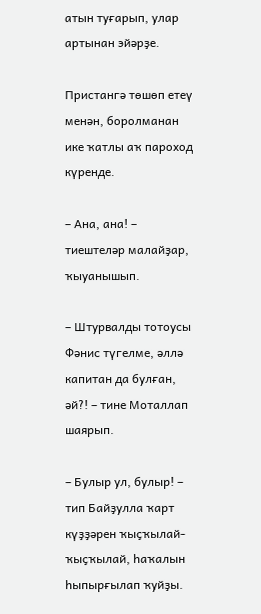атын туғарып, улар артынан эйәрҙе.

Пристангә төшөп етеү менән, боролманан ике ҡатлы аҡ пароход күренде.

– Ана, ана! – тиештеләр малайҙар, ҡыуанышып.

– Штурвалды тотоусы Фәнис түгелме, әллә капитан да булған, әй?! – тине Моталлап шаярып.

– Булыр ул, булыр! – тип Байҙулла ҡарт күҙҙәрен ҡыҫҡылай-ҡыҫҡылай, һаҡалын һыпырғылап ҡуйҙы.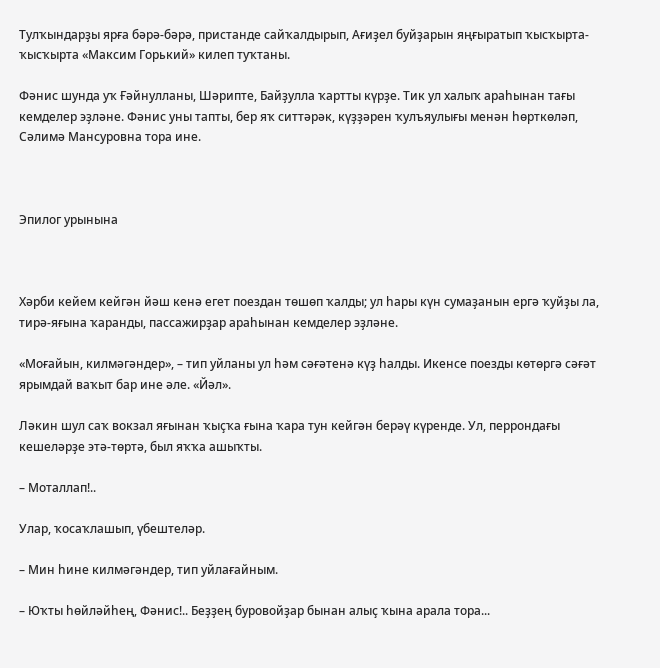Тулҡындарҙы ярға бәрә-бәрә, пристанде сайҡалдырып, Ағиҙел буйҙарын яңғыратып ҡысҡырта-ҡысҡырта «Максим Горький» килеп туҡтаны.

Фәнис шунда уҡ Ғәйнулланы, Шәрипте, Байҙулла ҡартты күрҙе. Тик ул халыҡ араһынан тағы кемделер эҙләне. Фәнис уны тапты, бер яҡ ситтәрәк, күҙҙәрен ҡулъяулығы менән һөрткөләп, Сәлимә Мансуровна тора ине.



Эпилог урынына



Хәрби кейем кейгән йәш кенә егет поездан төшөп ҡалды; ул һары күн сумаҙанын ергә ҡуйҙы ла, тирә-яғына ҡаранды, пассажирҙар араһынан кемделер эҙләне.

«Моғайын, килмәгәндер», – тип уйланы ул һәм сәғәтенә күҙ һалды. Икенсе поезды көтөргә сәғәт ярымдай ваҡыт бар ине әле. «Йәл».

Ләкин шул саҡ вокзал яғынан ҡыҫҡа ғына ҡара тун кейгән берәү күренде. Ул, перрондағы кешеләрҙе этә-төртә, был яҡҡа ашыҡты.

– Моталлап!..

Улар, ҡосаҡлашып, үбештеләр.

– Мин һине килмәгәндер, тип уйлағайным.

– Юҡты һөйләйһең, Фәнис!.. Беҙҙең буровойҙар бынан алыҫ ҡына арала тора...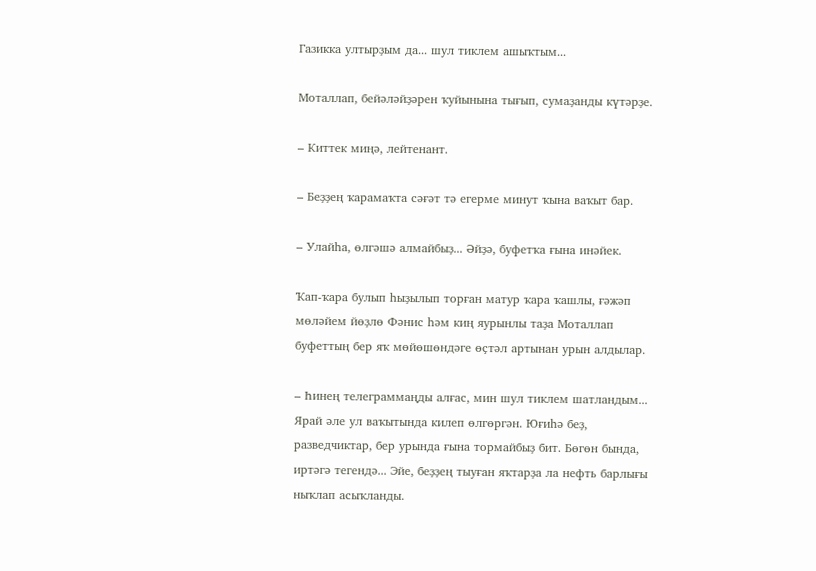Газикка ултырҙым да... шул тиклем ашыҡтым...

Моталлап, бейәләйҙәрен ҡуйынына тығып, сумаҙанды күтәрҙе.

– Киттек миңә, лейтенант.

– Беҙҙең ҡарамаҡта сәғәт тә егерме минут ҡына ваҡыт бар.

– Улайһа, өлгәшә алмайбыҙ... Әйҙә, буфетҡа ғына инәйек.

Ҡап-ҡара булып һыҙылып торған матур ҡара ҡашлы, ғәжәп мөләйем йөҙлө Фәнис һәм киң яурынлы таҙа Моталлап буфеттың бер яҡ мөйөшөндәге өҫтәл артынан урын алдылар.

– Һинең телеграммаңды алғас, мин шул тиклем шатландым... Ярай әле ул ваҡытында килеп өлгөргән. Юғиһә беҙ, разведчиктар, бер урында ғына тормайбыҙ бит. Бөгөн бында, иртәгә тегендә... Эйе, беҙҙең тыуған яҡтарҙа ла нефть барлығы ныҡлап асыҡланды.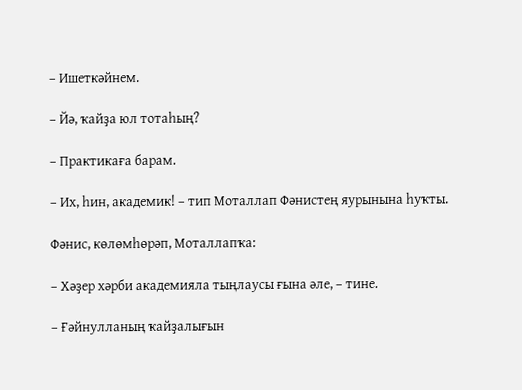– Ишеткәйнем.

– Йә, ҡайҙа юл тотаһың?

– Практикаға барам.

– Их, һин, академик! – тип Моталлап Фәнистең яурынына һуҡты.

Фәнис, көлөмһөрәп, Моталлапҡа:

– Хәҙер хәрби академияла тыңлаусы ғына әле, – тине.

– Ғәйнулланың ҡайҙалығын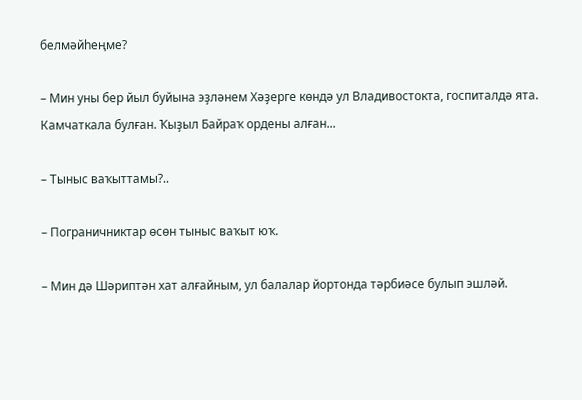белмәйһеңме?

– Мин уны бер йыл буйына эҙләнем Хәҙерге көндә ул Владивостокта, госпиталдә ята. Камчаткала булған. Ҡыҙыл Байраҡ ордены алған...

– Тыныс ваҡыттамы?..

– Пограничниктар өсөн тыныс ваҡыт юҡ.

– Мин дә Шәриптән хат алғайным, ул балалар йортонда тәрбиәсе булып эшләй.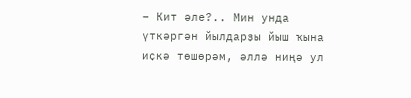– Кит әле?.. Мин унда үткәргән йылдарҙы йыш ҡына иҫкә төшөрәм, әллә ниңә ул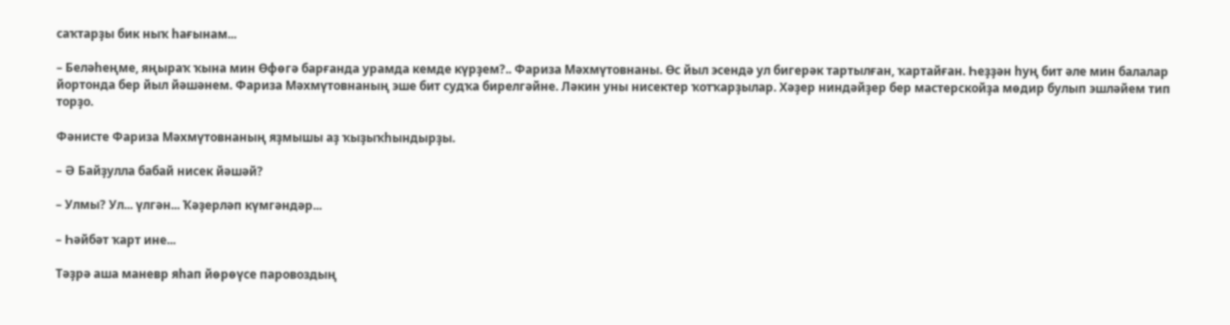саҡтарҙы бик ныҡ һағынам...

– Беләһеңме, яңыраҡ ҡына мин Өфөгә барғанда урамда кемде күрҙем?.. Фариза Мәхмүтовнаны. Өс йыл эсендә ул бигерәк тартылған, ҡартайған. Һеҙҙән һуң бит әле мин балалар йортонда бер йыл йәшәнем. Фариза Мәхмүтовнаның эше бит судҡа бирелгәйне. Ләкин уны нисектер ҡотҡарҙылар. Хәҙер ниндәйҙер бер мастерскойҙа мөдир булып эшләйем тип торҙо.

Фәнисте Фариза Мәхмүтовнаның яҙмышы аҙ ҡыҙыҡһындырҙы.

– Ә Байҙулла бабай нисек йәшәй?

– Улмы? Ул... үлгән... Ҡәҙерләп күмгәндәр...

– Һәйбәт ҡарт ине...

Тәҙрә аша маневр яһап йөрөүсе паровоздың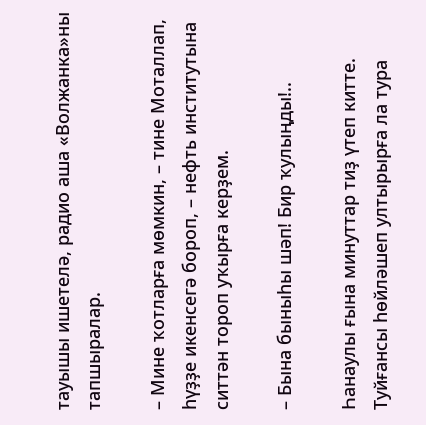тауышы ишетелә, радио аша «Волжанка»ны тапшыралар.

– Мине ҡотларға мөмкин, – тине Моталлап, һүҙҙе икенсегә бороп, – нефть институтына ситтән тороп уҡырға керҙем.

– Бына быныһы шәп! Бир ҡулыңды!..

Һанаулы ғына минуттар тиҙ үтеп китте. Туйғансы һөйләшеп ултырырға ла тура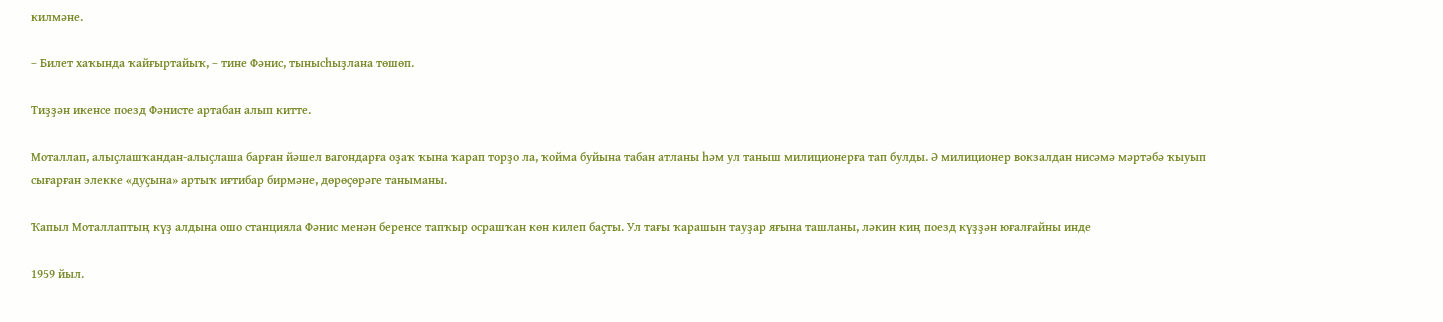килмәне.

– Билет хаҡында ҡайғыртайыҡ, – тине Фәнис, тынысһыҙлана төшөп.

Тиҙҙән икенсе поезд Фәнисте артабан алып китте.

Моталлап, алыҫлашҡандан-алыҫлаша барған йәшел вагондарға оҙаҡ ҡына ҡарап торҙо ла, ҡойма буйына табан атланы һәм ул таныш милиционерға тап булды. Ә милиционер вокзалдан нисәмә мәртәбә ҡыуып сығарған элекке «дуҫына» артыҡ иғтибар бирмәне, дөрөҫөрәге таныманы.

Ҡапыл Моталлаптың күҙ алдына ошо станцияла Фәнис менән беренсе тапҡыр осрашҡан көн килеп баҫты. Ул тағы ҡарашын тауҙар яғына ташланы, ләкин киң поезд күҙҙән юғалғайны инде

1959 йыл.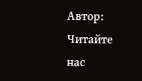Автор:
Читайте нас